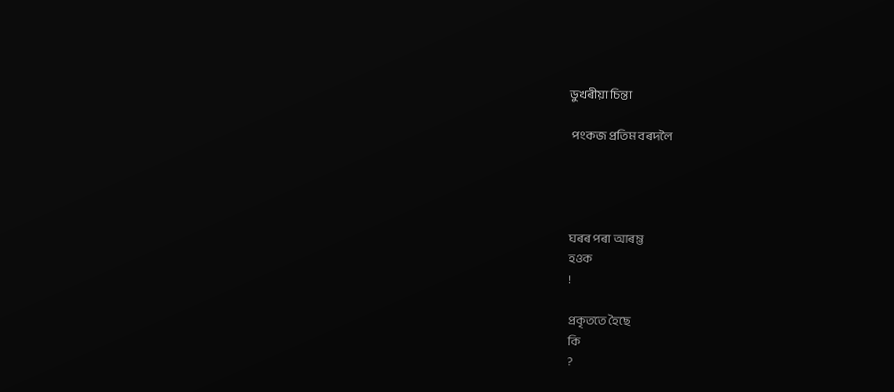ডুখৰীয়া চিন্তা

 পংকজ প্ৰতিম বৰদলৈ




ঘৰৰ পৰা আৰম্ভ
হওক
!

প্ৰকৃততে হৈছে
কি
?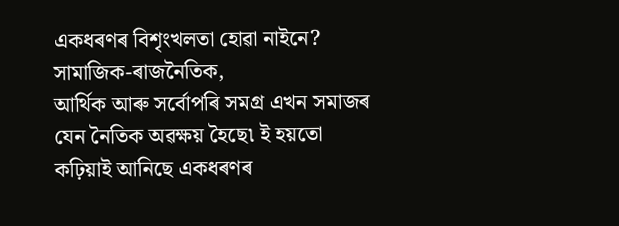একধৰণৰ বিশৃংখলতা হোৱা নাইনে? সামাজিক-ৰাজনৈতিক,
আৰ্থিক আৰু সৰ্বোপৰি সমগ্ৰ এখন সমাজৰ যেন নৈতিক অৱক্ষয় হৈছে৷ ই হয়তো
কঢ়িয়াই আনিছে একধৰণৰ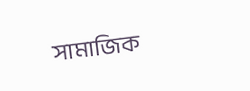সামাজিক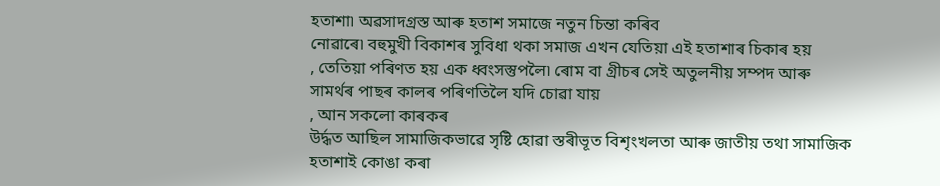হতাশা৷ অৱসাদগ্ৰস্ত আৰু হতাশ সমাজে নতুন চিন্তা কৰিব
নোৱাৰে৷ বহুমুখী বিকাশৰ সুবিধা থকা সমাজ এখন যেতিয়া এই হতাশাৰ চিকাৰ হয়
, তেতিয়া পৰিণত হয় এক ধ্বংসস্তুপলৈ৷ ৰোম বা গ্ৰীচৰ সেই অতুলনীয় সম্পদ আৰু
সামৰ্থৰ পাছৰ কালৰ পৰিণতিলৈ যদি চোৱা যায়
, আন সকলো কাৰকৰ
উৰ্দ্ধত আছিল সামাজিকভাৱে সৃষ্টি হোৱা স্তৰীভূত বিশৃংখলতা আৰু জাতীয় তথা সামাজিক
হতাশাই কোঙা কৰা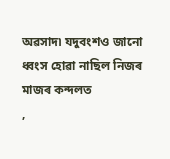অৱসাদ৷ যদুবংশও জানো ধ্বংস হোৱা নাছিল নিজৰ মাজৰ কন্দলত
,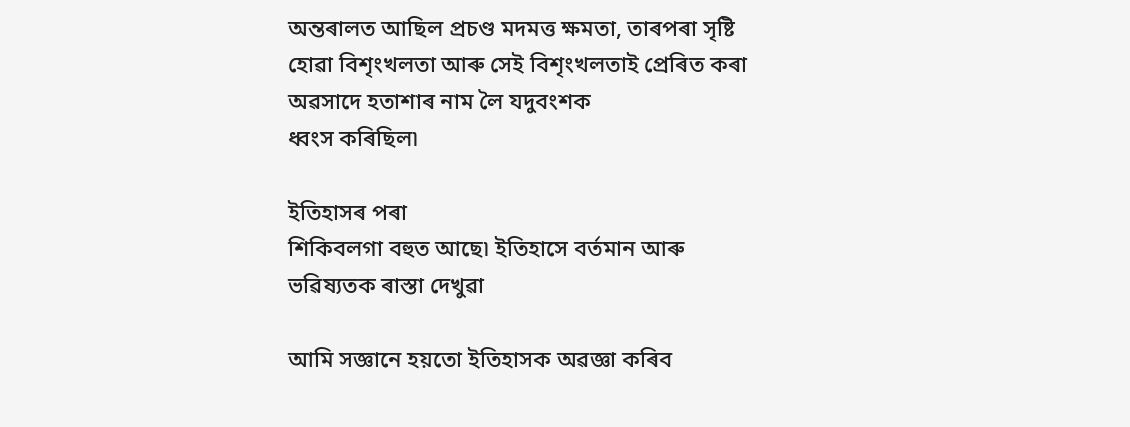অন্তৰালত আছিল প্ৰচণ্ড মদমত্ত ক্ষমতা, তাৰপৰা সৃষ্টি
হোৱা বিশৃংখলতা আৰু সেই বিশৃংখলতাই প্ৰেৰিত কৰা অৱসাদে হতাশাৰ নাম লৈ যদুবংশক
ধ্বংস কৰিছিল৷

ইতিহাসৰ পৰা
শিকিবলগা বহুত আছে৷ ইতিহাসে বৰ্তমান আৰু ভৱিষ্যতক ৰাস্তা দেখুৱা

আমি সজ্ঞানে হয়তো ইতিহাসক অৱজ্ঞা কৰিব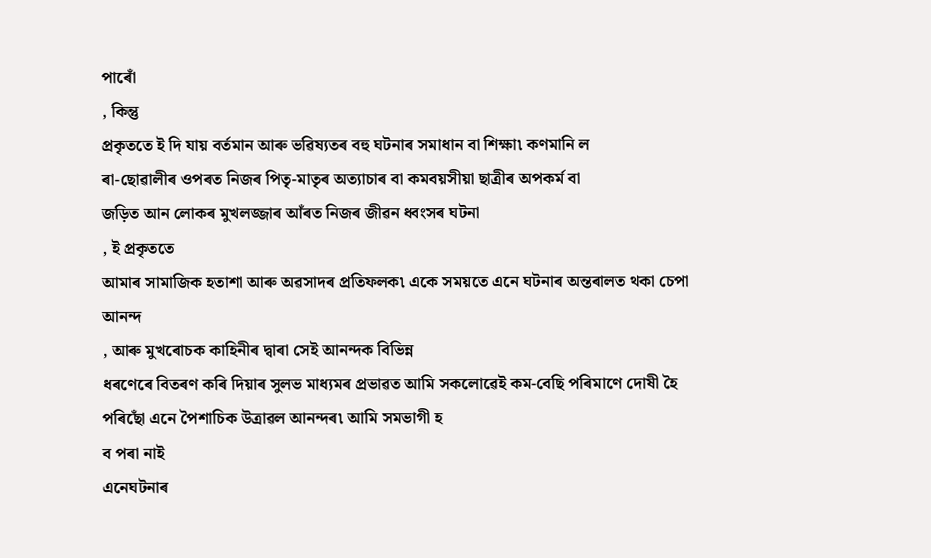পাৰোঁ
, কিন্তু
প্ৰকৃততে ই দি যায় বৰ্তমান আৰু ভৱিষ্যতৰ বহু ঘটনাৰ সমাধান বা শিক্ষা৷ কণমানি ল
ৰা-ছোৱালীৰ ওপৰত নিজৰ পিতৃ-মাতৃৰ অত্যাচাৰ বা কমবয়সীয়া ছাত্ৰীৰ অপকৰ্ম বা
জড়িত আন লোকৰ মুখলজ্জাৰ আঁৰত নিজৰ জীৱন ধ্বংসৰ ঘটনা
, ই প্ৰকৃততে
আমাৰ সামাজিক হতাশা আৰু অৱসাদৰ প্ৰতিফলক৷ একে সময়তে এনে ঘটনাৰ অন্তৰালত থকা চেপা
আনন্দ
, আৰু মুখৰোচক কাহিনীৰ দ্বাৰা সেই আনন্দক বিভিন্ন
ধৰণেৰে বিতৰণ কৰি দিয়াৰ সুলভ মাধ্যমৰ প্ৰভাৱত আমি সকলোৱেই কম-বেছি পৰিমাণে দোষী হৈ
পৰিছোঁ এনে পৈশাচিক উত্ৰাৱল আনন্দৰ৷ আমি সমভাগী হ
ব পৰা নাই
এনেঘটনাৰ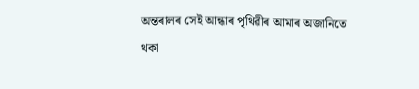অন্তৰালৰ সেই আন্ধাৰ পৃথিৱীৰ আমাৰ অজানিতে থকা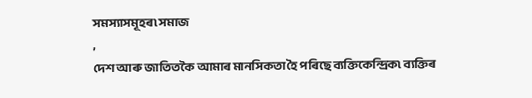সমস্যাসমূহৰ৷ সমাজ
,
দেশ আৰু জাতিতকৈ আমাৰ মানসিকতা হৈ পৰিছে ব্যক্তিকেন্দ্ৰিক৷ ব্যক্তিৰ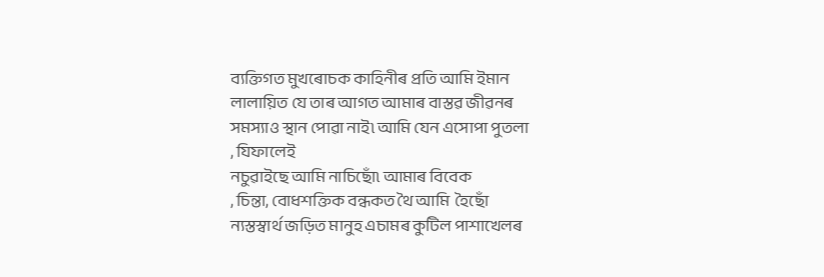ব্যক্তিগত মুখৰোচক কাহিনীৰ প্ৰতি আমি ইমান লালায়িত যে তাৰ আগত আমাৰ বাস্তৱ জীৱনৰ
সমস্যাও স্থান পোৱা নাই৷ আমি যেন এসোপা পুতলা
, যিফালেই
নচুৱাইছে আমি নাচিছোঁ৷ আমাৰ বিবেক
, চিন্তা, বোধশক্তিক বন্ধকত থৈ আমি  হৈছোঁ
ন্যস্তস্বাৰ্থ জড়িত মানুহ এচামৰ কুটিল পাশাখেলৰ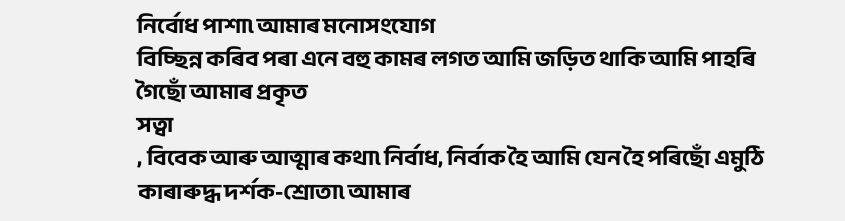নিৰ্বোধ পাশা৷ আমাৰ মনোসংযোগ
বিচ্ছিন্ন কৰিব পৰা এনে বহু কামৰ লগত আমি জড়িত থাকি আমি পাহৰি গৈছোঁ আমাৰ প্ৰকৃত
সত্বা
, বিবেক আৰু আত্মাৰ কথা৷ নিৰ্বাধ, নিৰ্বাক হৈ আমি যেন হৈ পৰিছোঁ এমুঠি কাৰাৰুদ্ধ দৰ্শক-শ্ৰোতা৷ আমাৰ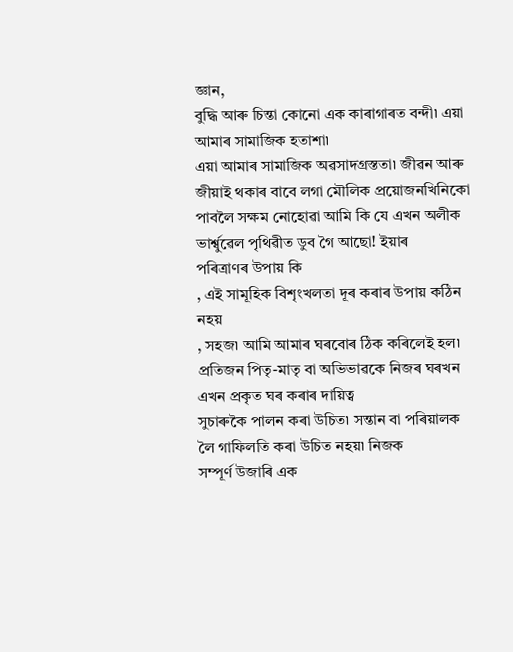জ্ঞান,
বুদ্ধি আৰু চিন্তা কোনো এক কাৰাগাৰত বন্দী৷ এয়া আমাৰ সামাজিক হতাশা৷
এয়া আমাৰ সামাজিক অৱসাদগ্ৰস্ততা৷ জীৱন আৰু জীয়াই থকাৰ বাবে লগা মৌলিক প্ৰয়োজনখিনিকো
পাবলৈ সক্ষম নোহোৱা আমি কি যে এখন অলীক ভাৰ্শ্বুৱেল পৃথিৱীত ডুব গৈ আছো! ইয়াৰ
পৰিত্ৰাণৰ উপায় কি
, এই সামূহিক বিশৃংখলতা দূৰ কৰাৰ উপায় কঠিন
নহয়
, সহজ৷ আমি আমাৰ ঘৰবোৰ ঠিক কৰিলেই হল৷ প্ৰতিজন পিতৃ-মাতৃ বা অভিভাৱকে নিজৰ ঘৰখন এখন প্ৰকৃত ঘৰ কৰাৰ দায়িত্ব
সুচাৰুকৈ পালন কৰা উচিত৷ সন্তান বা পৰিয়ালক লৈ গাফিলতি কৰা উচিত নহয়৷ নিজক
সম্পূৰ্ণ উজাৰি এক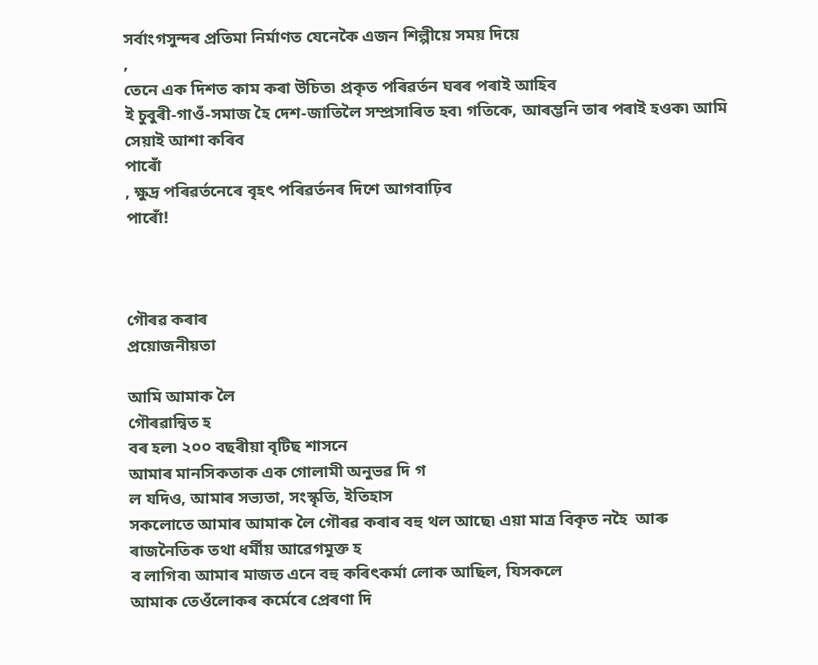সৰ্বাংগসুন্দৰ প্ৰতিমা নিৰ্মাণত যেনেকৈ এজন শিল্পীয়ে সময় দিয়ে
,
তেনে এক দিশত কাম কৰা উচিত৷ প্ৰকৃত পৰিৱৰ্তন ঘৰৰ পৰাই আহিব
ই চুবুৰী-গাওঁ-সমাজ হৈ দেশ-জাতিলৈ সম্প্ৰসাৰিত হব৷ গতিকে, আৰম্ভনি তাৰ পৰাই হওক৷ আমি সেয়াই আশা কৰিব
পাৰোঁ
, ক্ষুদ্ৰ পৰিৱৰ্তনেৰে বৃহৎ পৰিৱৰ্তনৰ দিশে আগবাঢ়িব
পাৰোঁ!



গৌৰৱ কৰাৰ
প্ৰয়োজনীয়তা

আমি আমাক লৈ
গৌৰৱান্বিত হ
বৰ হল৷ ২০০ বছৰীয়া বৃটিছ শাসনে
আমাৰ মানসিকতাক এক গোলামী অনুভৱ দি গ
ল যদিও, আমাৰ সভ্যতা, সংস্কৃতি, ইতিহাস
সকলোতে আমাৰ আমাক লৈ গৌৰৱ কৰাৰ বহু থল আছে৷ এয়া মাত্ৰ বিকৃত নহৈ  আৰু ৰাজনৈতিক তথা ধৰ্মীয় আৱেগমুক্ত হ
ব লাগিব৷ আমাৰ মাজত এনে বহু কৰিৎকৰ্মা লোক আছিল, যিসকলে
আমাক তেওঁলোকৰ কৰ্মেৰে প্ৰেৰণা দি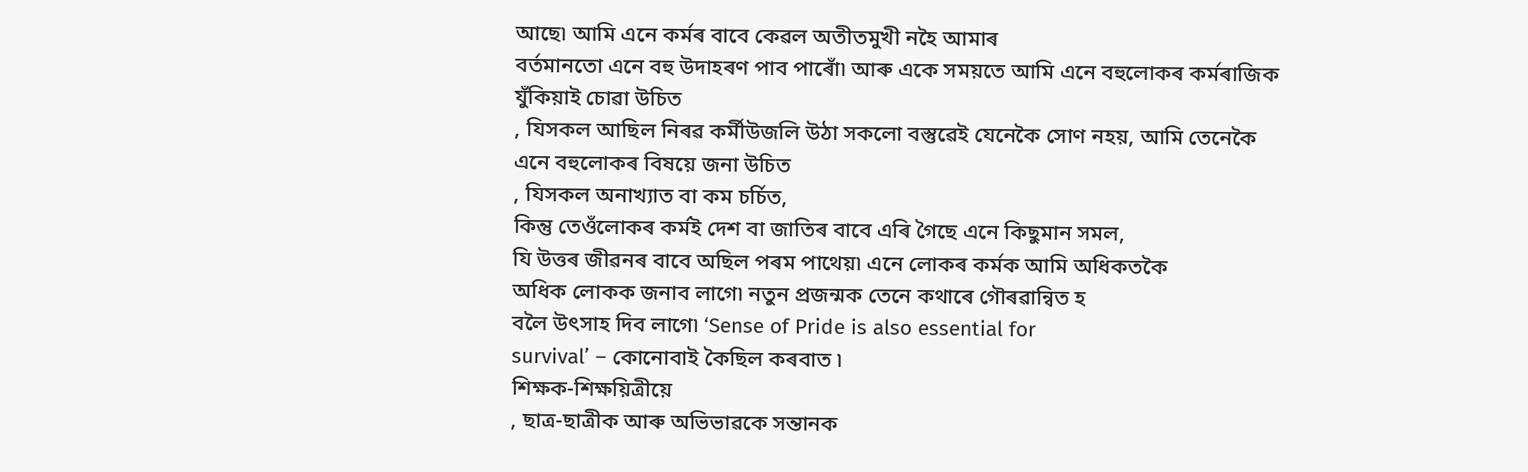আছে৷ আমি এনে কৰ্মৰ বাবে কেৱল অতীতমুখী নহৈ আমাৰ
বৰ্তমানতো এনে বহু উদাহৰণ পাব পাৰোঁ৷ আৰু একে সময়তে আমি এনে বহুলোকৰ কৰ্মৰাজিক
যুঁকিয়াই চোৱা উচিত
, যিসকল আছিল নিৰৱ কৰ্মীউজলি উঠা সকলো বস্তুৱেই যেনেকৈ সোণ নহয়, আমি তেনেকৈ
এনে বহুলোকৰ বিষয়ে জনা উচিত
, যিসকল অনাখ্যাত বা কম চৰ্চিত,
কিন্তু তেওঁলোকৰ কৰ্মই দেশ বা জাতিৰ বাবে এৰি গৈছে এনে কিছুমান সমল,
যি উত্তৰ জীৱনৰ বাবে অছিল পৰম পাথেয়৷ এনে লোকৰ কৰ্মক আমি অধিকতকৈ
অধিক লোকক জনাব লাগে৷ নতুন প্ৰজন্মক তেনে কথাৰে গৌৰৱান্বিত হ
বলৈ উৎসাহ দিব লাগে৷ ‘Sense of Pride is also essential for
survival’ – কোনোবাই কৈছিল কৰবাত ৷
শিক্ষক-শিক্ষয়িত্ৰীয়ে
, ছাত্ৰ-ছাত্ৰীক আৰু অভিভাৱকে সন্তানক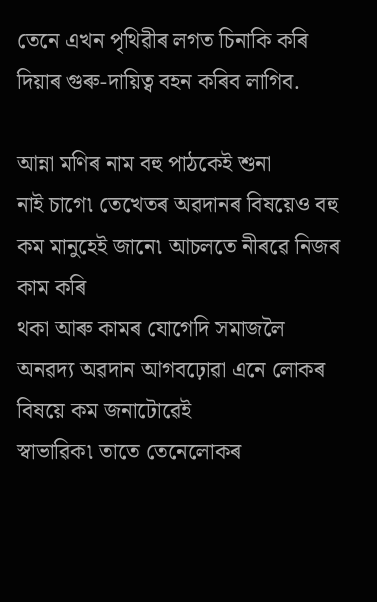তেনে এখন পৃথিৱীৰ লগত চিনাকি কৰি দিয়াৰ গুৰু-দায়িত্ব বহন কৰিব লাগিব.

আন্না মণিৰ নাম বহু পাঠকেই শুনা
নাই চাগে৷ তেখেতৰ অৱদানৰ বিষয়েও বহু কম মানুহেই জানে৷ আচলতে নীৰৱে নিজৰ কাম কৰি
থকা আৰু কামৰ যোগেদি সমাজলৈ অনৱদ্য অৱদান আগবঢ়োৱা এনে লোকৰ বিষয়ে কম জনাটোৱেই
স্বাভাৱিক৷ তাতে তেনেলোকৰ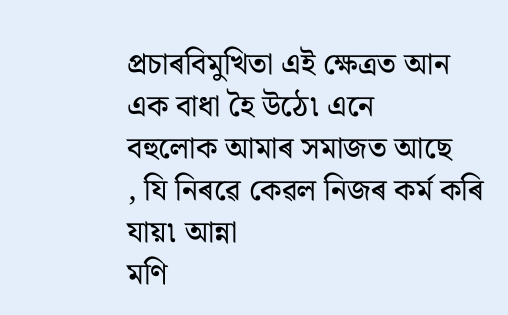প্ৰচাৰবিমুখিতা এই ক্ষেত্ৰত আন এক বাধা হৈ উঠে৷ এনে
বহুলোক আমাৰ সমাজত আছে
, যি নিৰৱে কেৱল নিজৰ কৰ্ম কৰি যায়৷ আন্না
মণি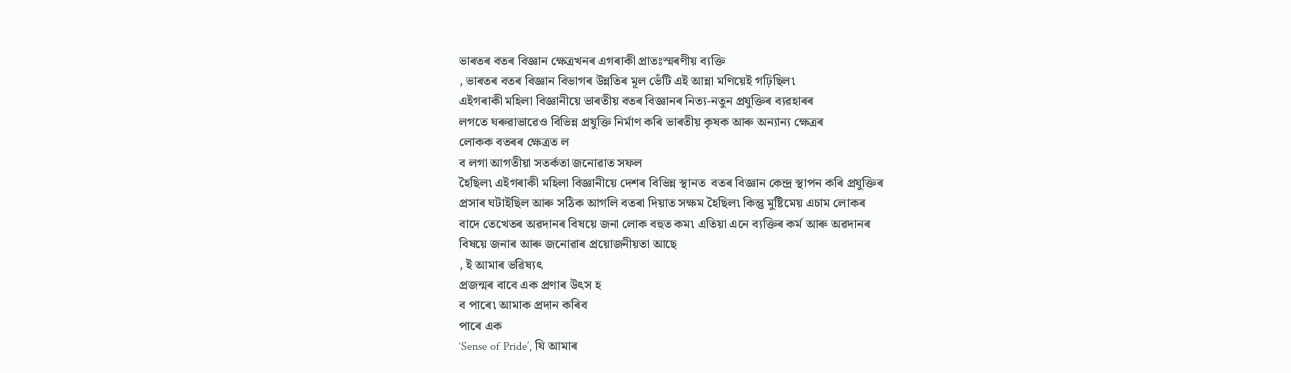ভাৰতৰ বতৰ বিজ্ঞান ক্ষেত্ৰখনৰ এগৰাকী প্ৰাতঃস্মৰণীয় ব্যক্তি
, ভাৰতৰ বতৰ বিজ্ঞান বিভাগৰ উন্নতিৰ মূল ভেঁটি এই আন্না মণিয়েই গঢ়িছিল৷
এইগৰাকী মহিলা বিজ্ঞানীয়ে ভাৰতীয় বতৰ বিজ্ঞানৰ নিত্য-নতুন প্ৰযুক্তিৰ ব্যৱহাৰৰ
লগতে ঘৰুৱাভাৱেও বিভিন্ন প্ৰযুক্তি নিৰ্মাণ কৰি ভাৰতীয় কৃষক আৰু অন্যান্য ক্ষেত্ৰৰ
লোকক বতৰৰ ক্ষেত্ৰত ল
ব লগা আগতীয়া সতৰ্কতা জনোৱাত সফল
হৈছিল৷ এইগৰাকী মহিলা বিজ্ঞানীয়ে দেশৰ বিভিন্ন স্থানত  বতৰ বিজ্ঞান কেন্দ্ৰ স্থাপন কৰি প্ৰযুক্তিৰ
প্ৰসাৰ ঘটাইছিল আৰু সঠিক আগলি বতৰা দিয়াত সক্ষম হৈছিল৷ কিন্তু মুষ্টিমেয় এচাম লোকৰ
বাদে তেখেতৰ অৱদানৰ বিষয়ে জনা লোক বহুত কম৷ এতিয়া এনে ব্যক্তিৰ কৰ্ম আৰু অৱদানৰ
বিষয়ে জনাৰ আৰু জনোৱাৰ প্ৰয়োজনীয়তা আছে
, ই আমাৰ ভৱিষ্যৎ
প্ৰজন্মৰ বাবে এক প্ৰণাৰ উৎস হ
ব পাৰে৷ আমাক প্ৰদান কৰিব
পাৰে এক
‘Sense of Pride’, যি আমাৰ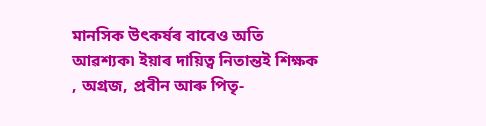মানসিক উৎকৰ্ষৰ বাবেও অতি
আৱশ্যক৷ ইয়াৰ দায়িত্ব নিতান্তই শিক্ষক
, অগ্ৰজ, প্ৰবীন আৰু পিতৃ-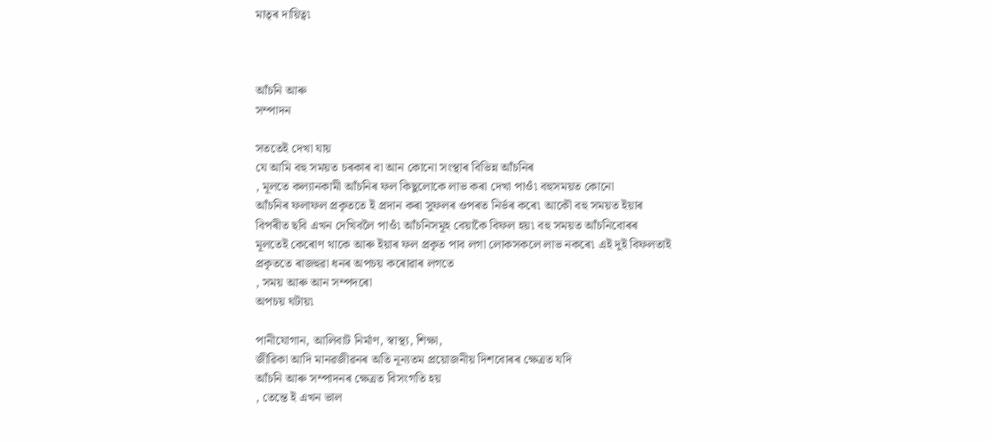মাতৃৰ দায়িত্ব৷



আঁচনি আৰু
সম্পাদন

সততেই দেখা যায়
যে আমি বহু সময়ত চৰকাৰ বা আন কোনো সংস্থাৰ বিভিন্ন আঁচনিৰ
, মূলতে কল্যানকামী আঁচনিৰ ফল কিছুলোকে লাভ কৰা দেখা পাওঁ৷ বহুসময়ত কোনো
আঁচনিৰ ফলাফল প্ৰকৃততে ই প্ৰদান কৰা সুফলৰ ওপৰত নিৰ্ভৰ কৰে৷ আকৌ বহু সময়ত ইয়াৰ
বিপৰীত ছবি এখন দেখিবলৈ পাওঁ৷ আঁচনিসমূহ বেয়াকৈ বিফল হয়৷ বহু সময়ত আঁচনিবোৰৰ
মূলতেই কেৰোণ থাকে আৰু ইয়াৰ ফল প্ৰকৃত পাব লগা লোকসকলে লাভ নকৰে৷ এই দুই বিফলতাই
প্ৰকৃততে ৰাজহুৱা ধনৰ অপচয় কৰোৱাৰ লগতে
, সময় আৰু আন সম্পদৰো
অপচয় ঘটায়৷

পানীযোগান, আলিবাট নিৰ্মাণ, স্বাস্থ্য, শিক্ষা,
জীৱিকা আদি মানৱজীৱনৰ অতি নূন্যতম প্ৰয়োজনীয় দিশবোৰৰ ক্ষেত্ৰত যদি
আঁচনি আৰু সম্পাদনৰ ক্ষেত্ৰত বিসংগতি হয়
, তেন্তে ই এখন ভাল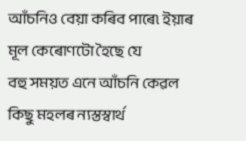আঁচনিও বেয়া কৰিব পাৰে৷ ইয়াৰ মূল কেৰোণটো হৈছে যে
বহু সময়ত এনে আঁচনি কেৱল কিছু মহলৰ ন্যস্তস্বাৰ্থ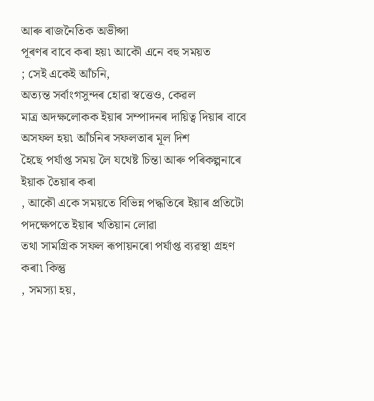আৰু ৰাজনৈতিক অভীপ্সা
পূৰণৰ বাবে কৰা হয়৷ আকৌ এনে বহু সময়ত
; সেই একেই আঁচনি,
অত্যন্ত সৰ্বাংগসুন্দৰ হোৱা স্বত্তেও, কেৱল
মাত্ৰ অদক্ষলোকক ইয়াৰ সম্পাদনৰ দায়িত্ব দিয়াৰ বাবে অসফল হয়৷ আঁচনিৰ সফলতাৰ মূল দিশ
হৈছে পৰ্যাপ্ত সময় লৈ যথেষ্ট চিন্তা আৰু পৰিকল্পনাৰে ইয়াক তৈয়াৰ কৰা
, আকৌ একে সময়তে বিভিন্ন পদ্ধতিৰে ইয়াৰ প্ৰতিটো পদক্ষেপতে ইয়াৰ খতিয়ান লোৱা
তথা সামগ্ৰিক সফল ৰূপায়নৰো পৰ্যাপ্ত ব্যৱস্থা গ্ৰহণ কৰা৷ কিন্তু
, সমস্যা হয়,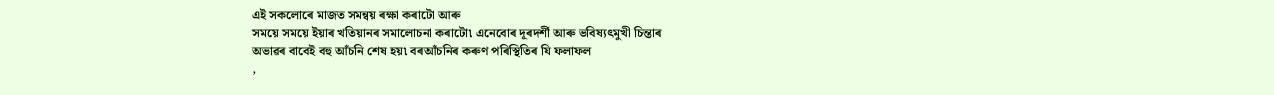এই সকলোৰে মাজত সমন্বয় ৰক্ষা কৰাটো আৰু
সময়ে সময়ে ইয়াৰ খতিয়ানৰ সমালোচনা কৰাটো৷ এনেবোৰ দূৰদৰ্শী আৰু ভবিষ্যৎমুখী চিন্তাৰ
অভাৱৰ বাবেই বহু আঁচনি শেষ হয়৷ বৰআঁচনিৰ কৰুণ পৰিস্থিতিৰ যি ফলাফল
,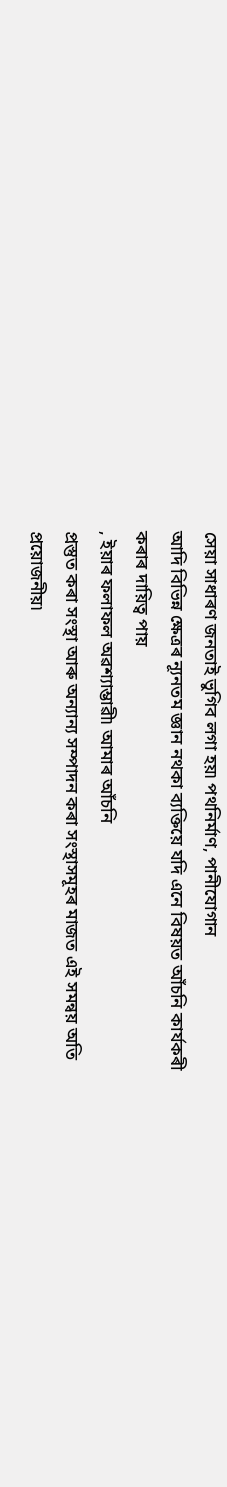সেয়া সাধাৰণ জনতাই ভুগিব লগা হয়৷ পথনিৰ্মাণ, পানীযোগান
আদি বিভিন্ন ক্ষেত্ৰৰ ন্যূনতম জ্ঞান নথকা ব্যক্তিয়ে যদি এনে বিষয়ত আঁচনি কাৰ্যকৰী
কৰাৰ দায়িত্ব পায়
, ইয়াৰ ফলাফল অৱশ্যাম্ভাৱী৷ আমাৰ আঁচনি
প্ৰস্তুত কৰা সংস্থা আৰু অন্যান্য সম্পাদন কৰা সংস্থাসমূহৰ মাজত এই সমন্বয় অতি
প্ৰয়োজনীয়৷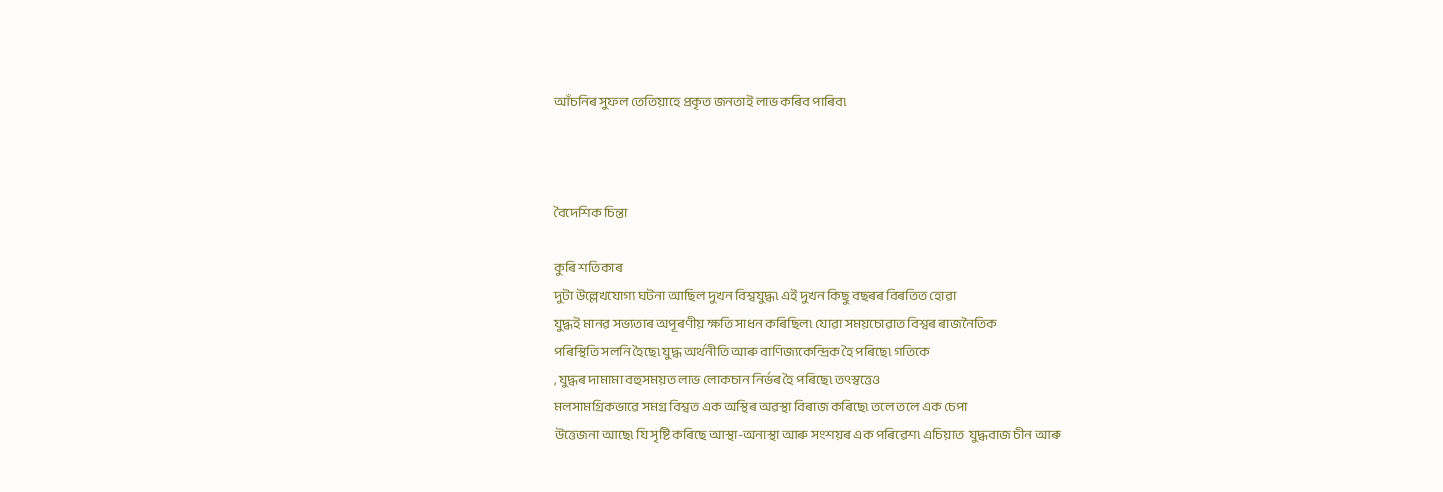আঁচনিৰ সুফল তেতিয়াহে প্ৰকৃত জনতাই লাভ কৰিব পাৰিব৷



বৈদেশিক চিন্তা

কুৰি শতিকাৰ
দুটা উল্লেখযোগ্য ঘটনা আছিল দুখন বিশ্বযুদ্ধ৷ এই দুখন কিছু বছৰৰ বিৰতিত হোৱা
যুদ্ধই মানৱ সভ্যতাৰ অপূৰণীয় ক্ষতি সাধন কৰিছিল৷ যোৱা সময়চোৱাত বিশ্বৰ ৰাজনৈতিক
পৰিস্থিতি সলনি হৈছে৷ যুদ্ধ অৰ্থনীতি আৰু বাণিজ্যকেন্দ্ৰিক হৈ পৰিছে৷ গতিকে
, যুদ্ধৰ দামামা বহুসময়ত লাভ লোকচান নিৰ্ভৰ হৈ পৰিছে৷ তৎস্বত্তেও
মলসামগ্ৰিকভাৱে সমগ্ৰ বিশ্বত এক অস্থিৰ অৱস্থা বিৰাজ কৰিছে৷ তলে তলে এক চেপা
উত্তেজনা আছে৷ যি সৃষ্টি কৰিছে আস্থা-অনাস্থা আৰু সংশয়ৰ এক পৰিৱেশ৷ এচিয়াত  যুদ্ধবাজ চীন আৰু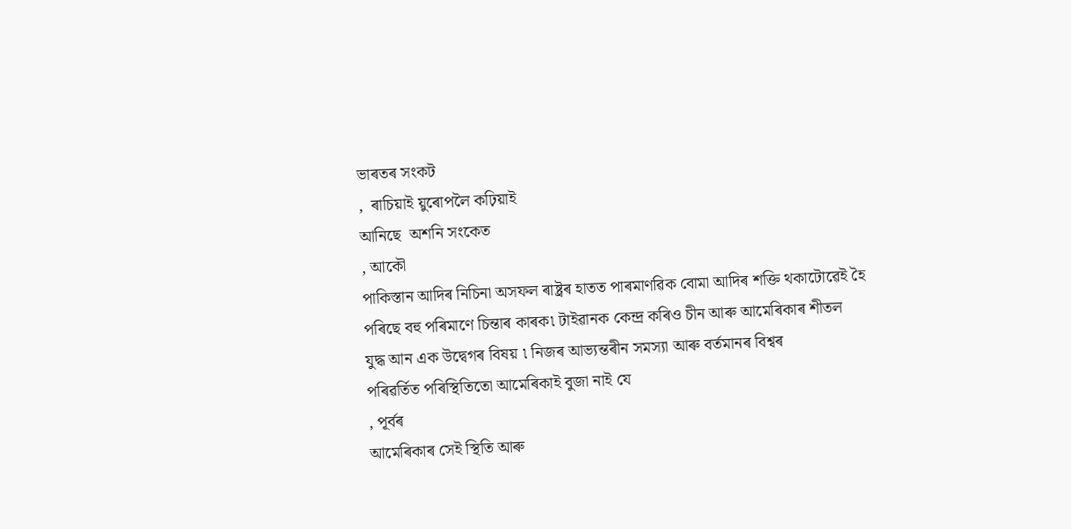ভাৰতৰ সংকট
,  ৰাচিয়াই য়ুৰোপলৈ কঢ়িয়াই
আনিছে  অশনি সংকেত
, আকৌ
পাকিস্তান আদিৰ নিচিনা অসফল ৰাষ্ট্ৰৰ হাতত পাৰমাণৱিক বোমা আদিৰ শক্তি থকাটোৱেই হৈ
পৰিছে বহু পৰিমাণে চিন্তাৰ কাৰক৷ টাইৱানক কেন্দ্ৰ কৰিও চীন আৰু আমেৰিকাৰ শীতল
যুদ্ধ আন এক উদ্বেগৰ বিষয় ৷ নিজৰ আভ্যন্তৰীন সমস্যা আৰু বৰ্তমানৰ বিশ্বৰ
পৰিৱৰ্তিত পৰিস্থিতিতো আমেৰিকাই বুজা নাই যে
, পূৰ্বৰ
আমেৰিকাৰ সেই স্থিতি আৰু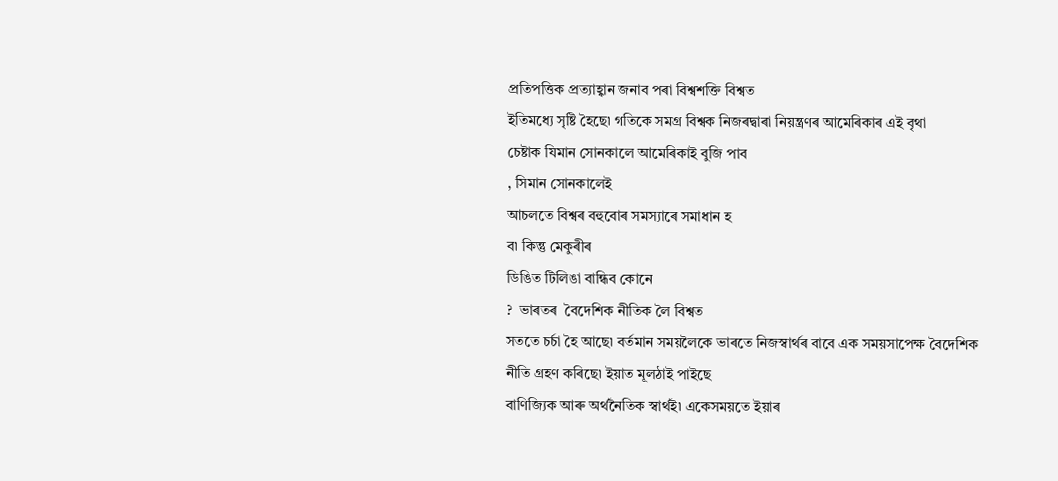প্ৰতিপত্তিক প্ৰত্যাহ্বান জনাব পৰা বিশ্বশক্তি বিশ্বত
ইতিমধ্যে সৃষ্টি হৈছে৷ গতিকে সমগ্ৰ বিশ্বক নিজৰদ্বাৰা নিয়ন্ত্ৰণৰ আমেৰিকাৰ এই বৃথা
চেষ্টাক যিমান সোনকালে আমেৰিকাই বুজি পাব
, সিমান সোনকালেই
আচলতে বিশ্বৰ বহুবোৰ সমস্যাৰে সমাধান হ
ব৷ কিন্তু মেকুৰীৰ
ডিঙিত টিলিঙা বান্ধিব কোনে
?  ভাৰতৰ  বৈদেশিক নীতিক লৈ বিশ্বত
সততে চৰ্চা হৈ আছে৷ বৰ্তমান সময়লৈকে ভাৰতে নিজস্বাৰ্থৰ বাবে এক সময়সাপেক্ষ বৈদেশিক
নীতি গ্ৰহণ কৰিছে৷ ইয়াত মূলঠাই পাইছে
বাণিজ্যিক আৰু অৰ্থনৈতিক স্বাৰ্থই৷ একেসময়তে ইয়াৰ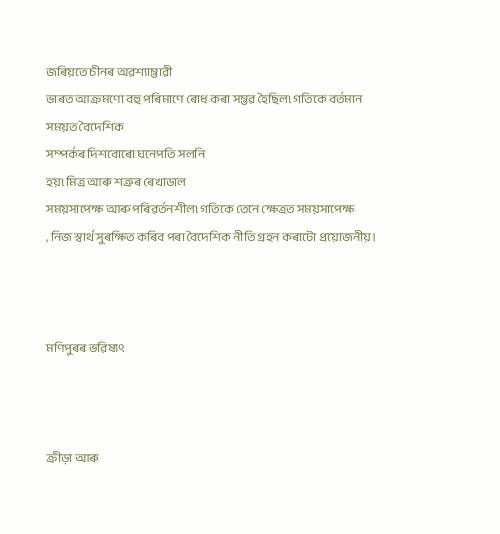জৰিয়তে চীনৰ অৱশ্যাম্ভাৱী
ভাৰত আক্ৰমণো বহু পৰিমাণে ৰোধ কৰা সম্ভৱ হৈছিল৷ গতিকে বৰ্তমান সময়ত বৈদেশিক
সম্পৰ্কৰ দিশবোৰো ঘনেপতি সলনি
হয়৷ মিত্ৰ আৰু শত্ৰুৰ ৰেখাডাল
সময়সাপেক্ষ আৰু পৰিৱৰ্তনশীল৷ গতিকে তেনে ক্ষেত্ৰত সময়সাপেক্ষ
, নিজ স্বাৰ্থ সুৰক্ষিত কৰিব পৰা বৈদেশিক নীতি গ্ৰহন কৰাটো প্ৰয়োজনীয়।



মণিপুৰৰ ভৱিষ্যৎ



ক্ৰীড়া আৰু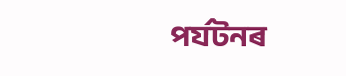পৰ্যটনৰ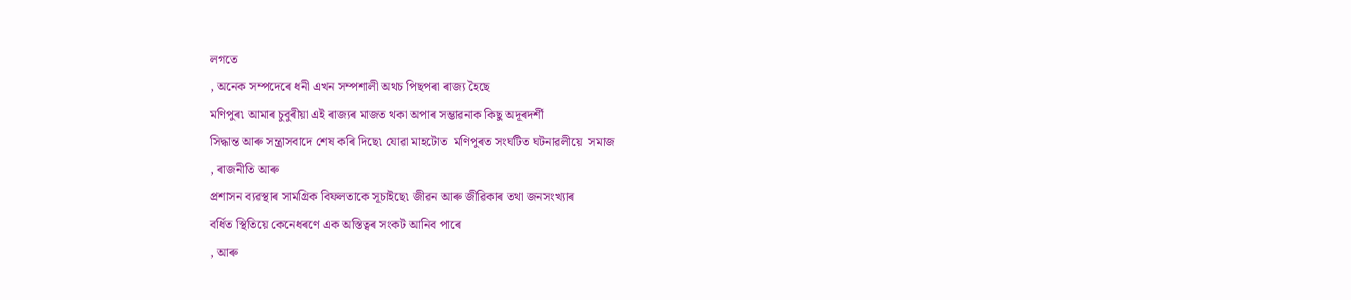লগতে
, অনেক সম্পদেৰে ধনী এখন সম্পশালী অথচ পিছপৰা ৰাজ্য হৈছে
মণিপুৰ৷ আমাৰ চুবুৰীয়া এই ৰাজ্যৰ মাজত থকা অপাৰ সম্ভাৱনাক কিছু অদূৰদৰ্শী
সিদ্ধান্ত আৰু সন্ত্ৰাসবাদে শেষ কৰি দিছে৷ যোৱা মাহটোত  মণিপুৰত সংঘটিত ঘটনাৱলীয়ে  সমাজ
, ৰাজনীতি আৰু
প্ৰশাসন ব্যৱস্থাৰ সামগ্ৰিক বিফলতাকে সূচাইছে৷ জীৱন আৰু জীৱিকাৰ তথা জনসংখ্যাৰ
বৰ্ধিত স্থিতিয়ে কেনেধৰণে এক অস্তিত্বৰ সংকট আনিব পাৰে
, আৰু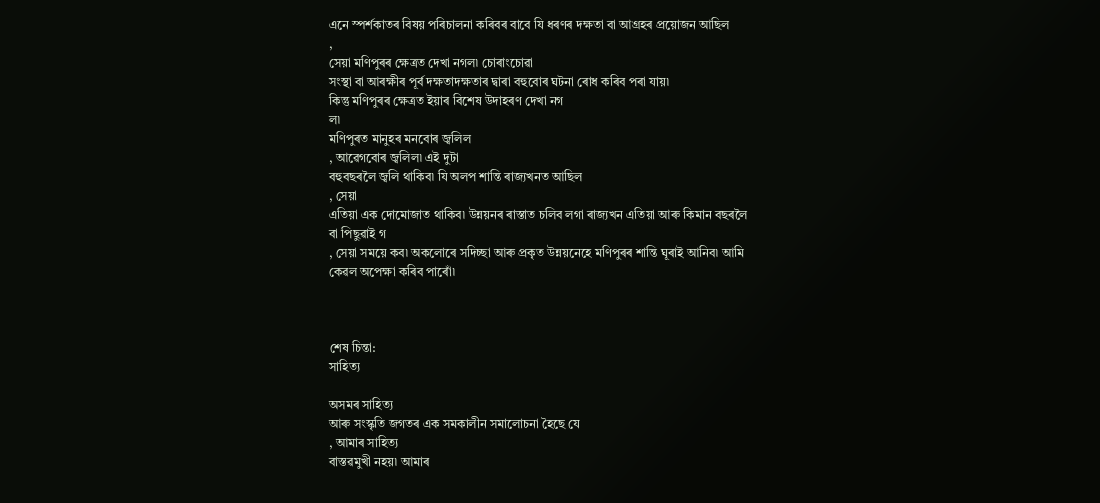এনে স্পৰ্শকাতৰ বিষয় পৰিচালনা কৰিবৰ বাবে যি ধৰণৰ দক্ষতা বা আগ্ৰহৰ প্ৰয়োজন আছিল
,
সেয়া মণিপুৰৰ ক্ষেত্ৰত দেখা নগল৷ চোৰাংচোৱা
সংস্থা বা আৰক্ষীৰ পূৰ্ব দক্ষতাদক্ষতাৰ দ্বাৰা বহুবোৰ ঘটনা ৰোধ কৰিব পৰা যায়৷
কিন্তু মণিপুৰৰ ক্ষেত্ৰত ইয়াৰ বিশেষ উদাহৰণ দেখা নগ
ল৷
মণিপুৰত মানুহৰ মনবোৰ জ্বলিল
, আৱেগবোৰ জ্বলিল৷ এই দুটা
বহুবছৰলৈ জ্বলি থাকিব৷ যি অলপ শান্তি ৰাজ্যখনত আছিল
, সেয়া
এতিয়া এক দোমোজাত থাকিব৷ উন্নয়নৰ ৰাস্তাত চলিব লগা ৰাজ্যখন এতিয়া আৰু কিমান বছৰলৈ
বা পিছুৱাই গ
, সেয়া সময়ে কব৷ অকলোৰে সদিচ্ছা আৰু প্ৰকৃত উন্নয়নেহে মণিপুৰৰ শান্তি ঘূৰাই আনিব৷ আমি
কেৱল অপেক্ষা কৰিব পাৰোঁ৷



শেষ চিন্তা:
সাহিত্য

অসমৰ সাহিত্য
আৰু সংস্কৃতি জগতৰ এক সমকালীন সমালোচনা হৈছে যে
, আমাৰ সাহিত্য
বাস্তৱমুখী নহয়৷ আমাৰ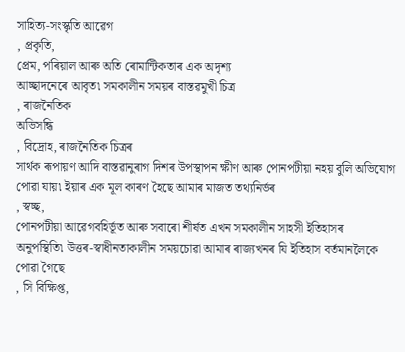সাহিত্য-সংস্কৃতি আৱেগ
, প্ৰকৃতি,
প্ৰেম, পৰিয়াল আৰু অতি ৰোমান্টিকতাৰ এক অদৃশ্য
আচ্ছাদনেৰে আবৃত৷ সমকালীন সময়ৰ বাস্তৱমুখী চিত্ৰ
, ৰাজনৈতিক
অভিসন্ধি
, বিদ্ৰোহ, ৰাজনৈতিক চিত্ৰৰ
সাৰ্থক ৰূপায়ণ আদি বাস্তৱানুৰাগ দিশৰ উপস্থাপন ক্ষীণ আৰু পোনপটীয়া নহয় বুলি অভিযোগ
পোৱা যায়৷ ইয়াৰ এক মূল কাৰণ হৈছে আমাৰ মাজত তথ্যনিৰ্ভৰ
, স্বচ্ছ,
পোনপটীয়া আৱেগবহিৰ্ভূত আৰু সবাৰো শীৰ্ষত এখন সমকালীন সাহসী ইতিহাসৰ
অনুপস্থিতি৷ উত্তৰ-স্বাধীনতাকালীন সময়চোৱা আমাৰ ৰাজ্যখনৰ যি ইতিহাস বৰ্তমানলৈকে
পোৱা গৈছে
, সি বিক্ষিপ্ত,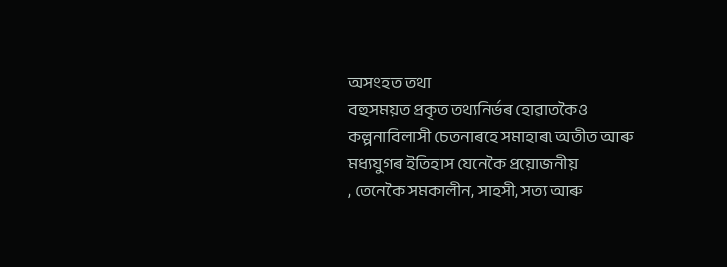অসংহত তথা
বহুসময়ত প্ৰকৃত তথ্যনিৰ্ভৰ হোৱাতকৈও কল্পনাবিলাসী চেতনাৰহে সমাহাৰ৷ অতীত আৰু
মধ্যযুগৰ ইতিহাস যেনেকৈ প্ৰয়োজনীয়
, তেনেকৈ সমকালীন, সাহসী, সত্য আৰু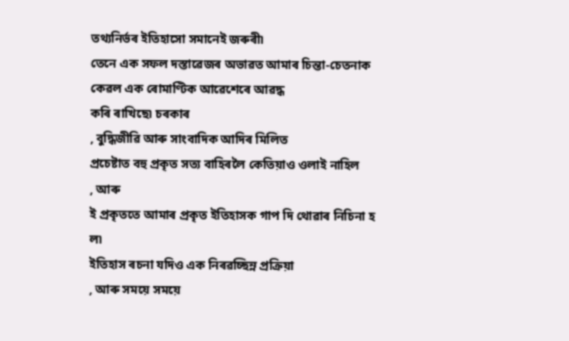তথ্যনিৰ্ভৰ ইতিহাসো সমানেই জৰুৰী৷
তেনে এক সফল দস্তাৱেজৰ অভাৱত আমাৰ চিন্তা-চেতনাক কেৱল এক ৰোমাণ্টিক আৱেশেৰে আৱদ্ধ
কৰি ৰাখিছে৷ চৰকাৰ
, বুদ্ধিজীৱি আৰু সাংবাদিক আদিৰ মিলিত
প্ৰচেষ্টাত বহু প্ৰকৃত সত্য বাহিৰলৈ কেতিয়াও ওলাই নাহিল
, আৰু
ই প্ৰকৃততে আমাৰ প্ৰকৃত ইতিহাসক গাপ দি থোৱাৰ নিচিনা হ
ল৷
ইতিহাস ৰচনা যদিও এক নিৰৱচ্ছিন্ন প্ৰক্ৰিয়া
, আৰু সময়ে সময়ে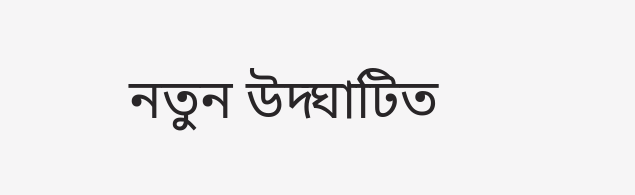নতুন উদ্ঘাটিত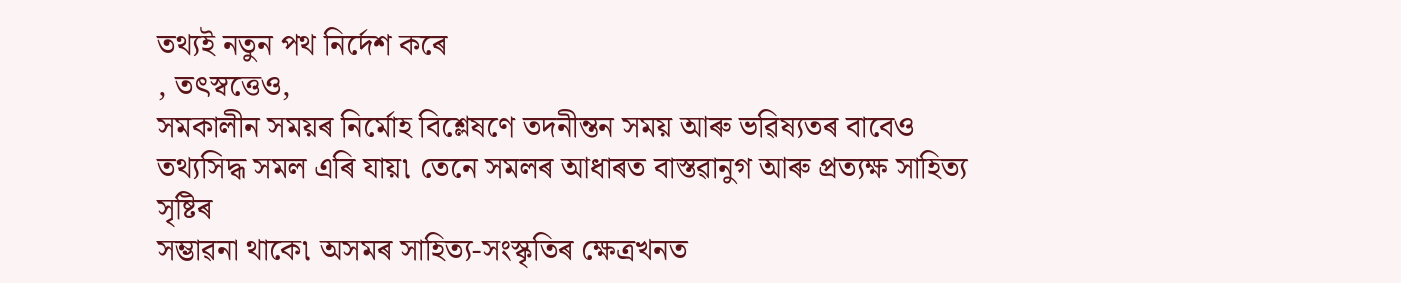তথ্যই নতুন পথ নিৰ্দেশ কৰে
, তৎস্বত্তেও,
সমকালীন সময়ৰ নিৰ্মোহ বিশ্লেষণে তদনীন্তন সময় আৰু ভৱিষ্যতৰ বাবেও
তথ্যসিদ্ধ সমল এৰি যায়৷ তেনে সমলৰ আধাৰত বাস্তৱানুগ আৰু প্ৰত্যক্ষ সাহিত্য সৃষ্টিৰ
সম্ভাৱনা থাকে৷ অসমৰ সাহিত্য-সংস্কৃতিৰ ক্ষেত্ৰখনত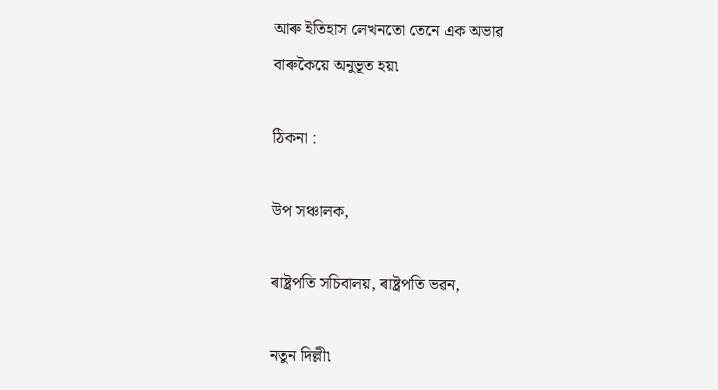আৰু ইতিহাস লেখনতো তেনে এক অভাৱ
বাৰুকৈয়ে অনুভূত হয়৷

ঠিকনা :

উপ সঞ্চালক,

ৰাষ্ট্ৰপতি সচিবালয়, ৰাষ্ট্ৰপতি ভৱন,

নতুন দিল্লী৷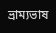ভ্ৰাম্যভাষ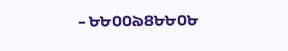– ৮৮০০৯৪৮৮০৮